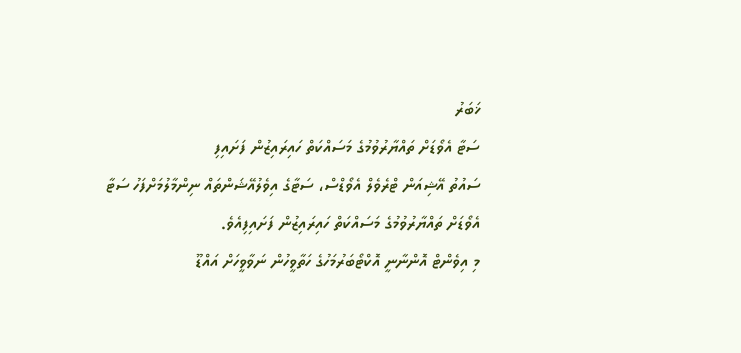ޚަބަރު
ސަޓާ އެވޯޑަށް ތައްޔާރުވުމުގެ މަސައްކަތް ހައިރައިޒުން ފަށައިފި
ސައުތު އޭޝިއަން ޓްރެވެލް އެވޯޑްސް، ސަޓާގެ އިވެލުއޭޝަންތައް ނިންމާލުމަށްފަހު ސަޓާ އެވޯޑަށް ތައްޔާރުވުމުގެ މަސައްކަތް ހައިރައިޒުން ފަށައިފިއެވެ.
މި އިވެންޓް އޮންނާނީ އޮކްޓޯބަރުމަހުގެ ހަތާވީހުން ނަވާވީހަށް އައްޑޫ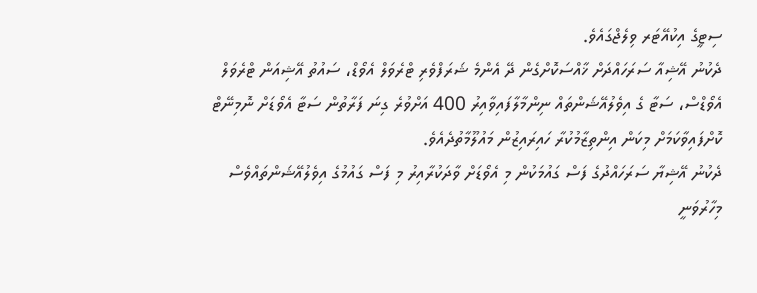ސިޓީގެ އިކުއޭޓަރ ވިލެޖްގައެވެ.
ދެކުނު އޭޝިއާ ސަރަހައްދަށް ޚާއްސަކޮށްގެން ދޭ އެންމެ ޝަރަފްވެރި ޓްރެވަލް އެވޯޑް، ސައުތު އޭޝިއަން ޓްރެވަލް އެވޯޑްސް، ސަޓާ ގެ އިވެލުއޭޝަންތައް ނިންމާލާފައިވާއިރު 400 އަށްވުރެ ގިނަ ފަރާތުން ސަޓާ އެވޯޑަށް ނޮމިނޭޓް ކޮށްފައިވާކަމަށް މިކަން އިންތިޒާމުކުރާ ހައިރައިޒުން މައުލޫމާތުދެއެވެ.
ދެކުނު އޭޝިޔާ ސަރަހައްދުގެ ފަސް ގައުމަކުން މި އެވޯޑަށް ވާދަކުރާއިރު މި ފަސް ގައުމުގެ އިވެލުއޭޝަންތައްވެސް މިހާރުވަނީ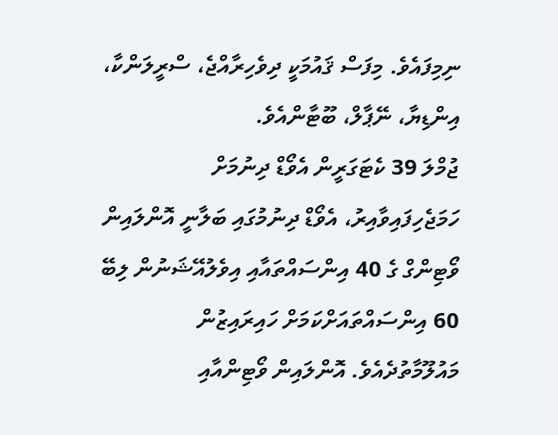ނިމިފައެވެ. މިފަސް ޤައުމަކީ ދިވެހިރާއްޖެ، ސްރީލަންކާ، އިންޑިޔާ، ނޭޕާލް، ބޫޓާންއެވެ.
ޖުމްލަ 39 ކެޓަގަރީން އެވޯޑް ދިނުމަށް ހަމަޖެހިފައިވާއިރު، އެވޯޑް ދިނުމުގައި ބަލާނީ އޮންލައިން ވޯޓިންގް ގެ 40 އިންސައްތައާއި އިވެލުއޭޝަނުން ލިބޭ 60 އިންސައްތައަށްކަމަށް ހައިރައިޒުން މައުލޫމާތުދެއެވެ. އޮންލައިން ވޯޓިންއާއި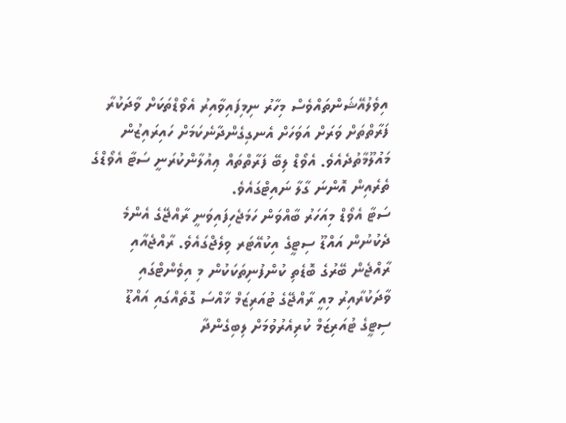އިވެލުއޭޝަންތައްވެސް މިހާރު ނިމިފައިވާއިރު އެވޯޑްތަކަށް ވާދަކުރާ ފަރާތްތަށް ވަރަށް އަވަހަށް އެނގިގެންދާނެކަމަށް ހައިރައިޒުން މައުލޫމާތުދެއެވެ. އެވޯޑް ލިބޭ ފަރާތްތައް ޢިއުލާންކުރަނީ ސަޓާ އެވޯޑްގެ ތެރެއިން އޮންނަ ގާލާ ނައިޓްގައެވެ.
ސަޓާ އެވޯޑް މިއަހަރު ބާއްވަން ހަމަޖެހިފައިވަނީ ރާއްޖޭގެ އެންމެ ދެކުނުން އައްޑޫ ސިޓީގެ އިކުއޭޓަރ ވިލެޖްގައެވެ. ރާއްޖެއާއި ރާއްޖެން ބޭރުގެ ބޮޑެތި ކުންފުނިތަކަކުން މި އިވެންޓްގައި ވާދަކުރާއިރު މިއީ ރާއްޖޭގެ ޓުއަރިޒަމް ޚާއްސަ ގޮތެއްގައި އައްޑޫ ސިޓީގެ ޓުއަރިޒަމް ކުރިއެރުވުމަށް ލިބިގެންދާ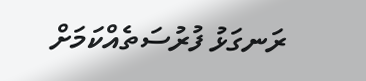ރަނގަޅު ފުރުސަތެއްކަމަށް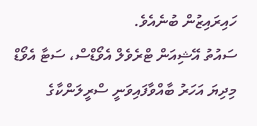ހައިރައިޒުން ބުނެއެވެ.
ސައުތު އޭޝިއަން ޓްރެވެލް އެވޯޑްސް، ސަޓާ އެވޯޑް މިދިޔަ އަހަރު ބާއްވާފައިވަނީ ސްރީލަންކާގެ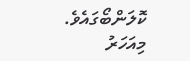ކޮލަންބޯގައެވެ. މިއަހަރު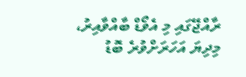ރާއްޖޭގައި މި އެވޯޑް ބާއްވާއިރު، މިދިޔަ އަހަރަށްވުރެ ބޮޑު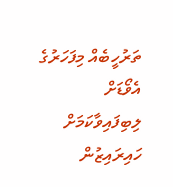ތަރުހީބެއް މިފަހަރުގެ އެވޯޑަށް ލިބިފައިވާކަމަށް ހައިރައިޒުން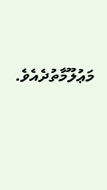މަޢުލޫމާތުދެއެވެ.